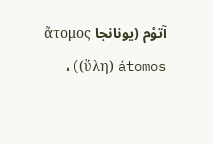آتوْم (یونانجا ἄτομος (ὕλη) átomos)،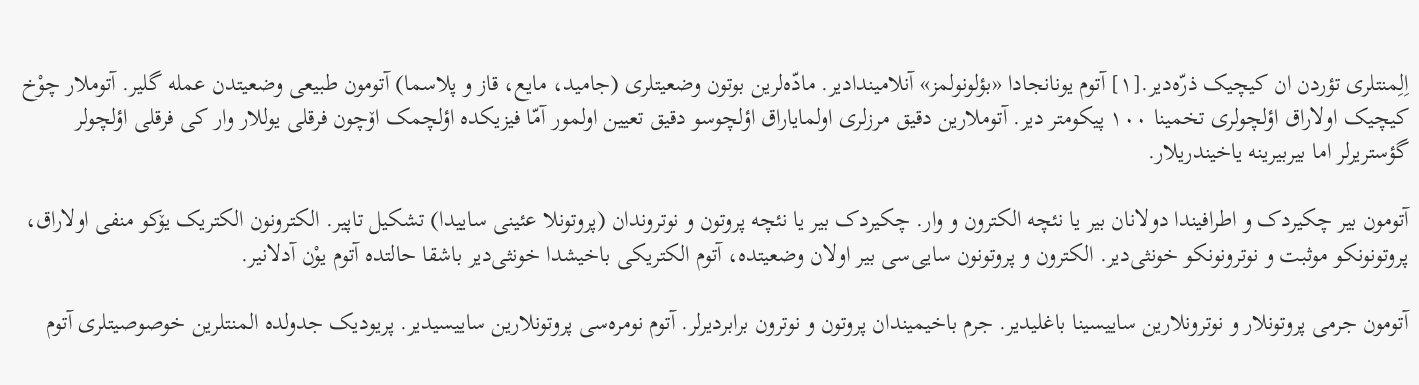اِلِمنتلری تؤردن ان کیچیک ذرّه‌دیر.[۱] آتوم یونانجادا «بؤلونولمز» آنلامیندادیر. مادّه‌لرین بوتون وضعیتلری (جامید، مایع، قاز و پلاسما) آتومون طبیعی وضعیتدن عمله گلیر. آتوملار چوْخ کیچیک اولاراق اؤلچولری تخمینا ۱۰۰ پیکومتر دیر. آتوملارین دقیق مرزلری اولمایاراق اؤلچوسو دقیق تعیین اولمور آمّا فیزیکده اؤلچمک اۆچون فرقلی یوللار وار کی فرقلی اؤلچولر گؤستریرلر اما بیربیرینه یاخیندریلار.

آتومون بیر چکیردک و اطرافیندا دولانان بیر یا نئچه الکترون و وار. چکیردک بیر یا نئچه پروتون و نوتروندان (پروتونلا عئینی ساییدا) تشکیل تاپیر. الکترونون الکتریک یۆکو منفی اولاراق، پروتونونکو موثبت و نوترونونکو خونثی‌دیر. الکترون و پروتونون سایی‌سی بیر اولان وضعیتده، آتوم الکتریکی باخیشدا خونثی‌دیر باشقا حالتده آتوم یوْن آدلانیر.

آتومون جرمی پروتونلار و نوترونلارین ساییسینا باغلیدیر. جرم باخیمیندان پروتون و نوترون برابردیرلر. آتوم نومره‌سی پروتونلارین ساییسیدیر. پریودیک جدولده المنتلرین خوصوصیتلری آتوم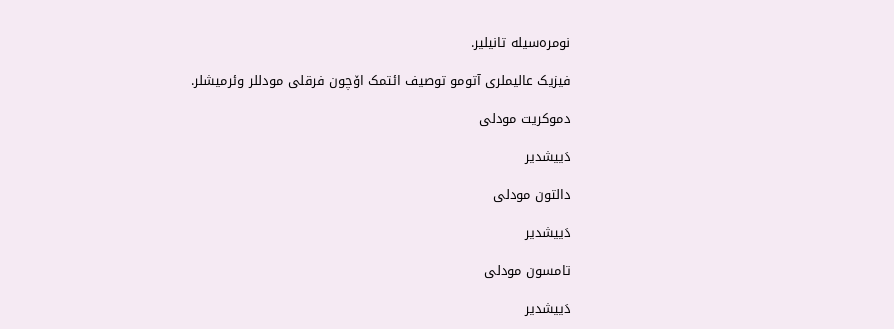نومره‌سیله تانیلیر.

فیزیک عالیملری آتومو توصیف ائتمک اۆچون فرقلی مودللر وئرمیشلر.

دموکریت مودلی

دَییشدیر

دالتون مودلی

دَییشدیر

تامسون مودلی

دَییشدیر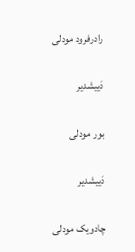رادرفرود مودلی

دَییشدیر

بور مودلی

دَییشدیر

چادویک مودلی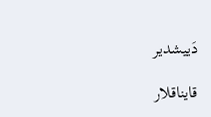دَییشدیر

قایناقلار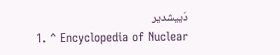دَییشدیر
  1. ^ Encyclopedia of Nuclear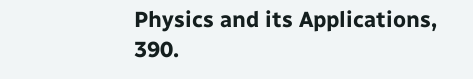Physics and its Applications, 390.